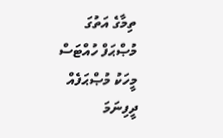ތިމާގެ އަތުގަ މުޞްޙަފް ހުއްޓަސް މީހަކު މުޞްޙަފެއް ދީފިނަމަ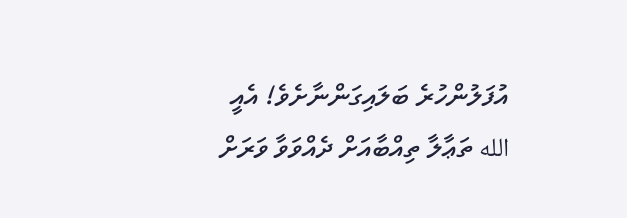އުފަލުންހުރެ ބަލައިގަންނާށެވެ! އެއީ الله ތަޢާލާ ތިއްބާއަށް ދެއްވަވާ ވަރަށް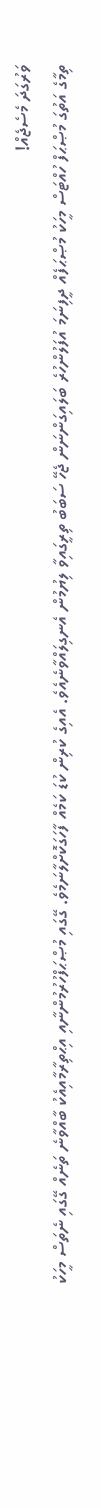ވަރުގަދަ މެސެޖެއް!
ތިމާގެ އަތުގަ މުޞްޙަފް ހުއްޓަސް މީހަކު މުޞްޙަފެއް ދީފިނަމަ އުފަލުންހުރެ ބަލައިގަންނަން ޖެހޭ ސަބަބު ތިރީގައިވާ ލިޔުމުން އެނގިލައްވާނެއެވެ. އެއިގެ ކުރިން ކުޑަ ކަމެއް ފާހަގަކޮށްލާނަމެވެ. ގޭގައި މުޞްޙަފްހުރުމުންނާއި އިޙްތިރާމާއިއެކު ބާއްވާނެ ތަނެއް ގޭގައި ނެތަސް މީހަކު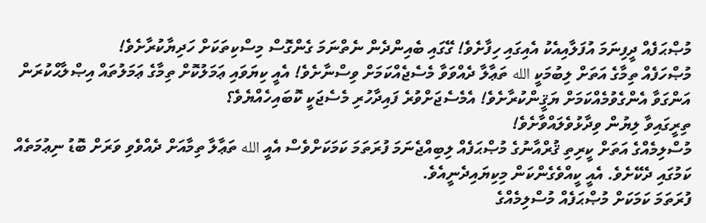މުޞްޙަފެއް ދީފިނަމަ އުފަލާއިއެކު އެއިގައި ހިފާށެވެ! ގޭގައި ބެއިންދެން ނެތްނަމަ ގެންގޮސް މިސްކިތަކަށް ހަދިޔާކުރާށެވެ!
މުޞްހަފެއް ތިމާގެ އަތަށް ލިބުމަކީ الله ތަޢާލާ ދެއްވަވާ މެސެޖެއްކަމަށް ވިސްނާށެވެ! އެއީ ކިޔަވައި ޢަމަލުކޮށް ތިމާގެ ޢަމަލުތައް އިޞްލާޙްކުރަން އަންގަވާ އެންގެވުމެއްކަމަށް ޔަޤީންކުރާށެވެ! އެމެސެޖަށްވުރެ ފައިދާހުރި މެސެޖަކީ ކޮބައިހެއްޔެވެ؟
ތިރީގައިވާ ލިޔުން ވިދާޅުވެލައްވާށެވެ!
މުސްލިމެއްގެ އަތަށް ކީރިތި ޤުރްއާނުގެ މުޞްޙަފެއް ލިބިއްޖެނަމަ ފުރަތަމަ ކަމަކަށްވެސް އެއީ الله ތަޢާލާ ތިމާއަށް ދެއްވެވި ވަރަށް ބޮޑު ނިޢުމަތެއް ކަމުގައި ދެކޭށެވެ. އެއީ ކީއްވެގެންކަން މިކިޔައިދެނީއެވެ.
ފުރަތަމަ ކަމަކަށް މުޞްޙަފެއް މުސްލިމެއްގެ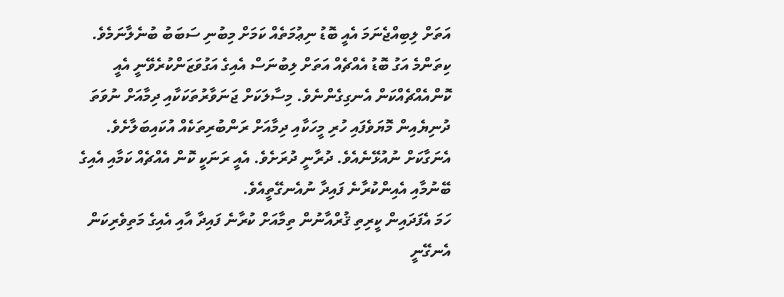އަތަށް ލިބިއްޖެނަމަ އެއީ ބޮޑު ނިޢުމަތެއް ކަމަށް މިބުނި ސަބަބު ބުނެލާނަމެވެ. ކިތަންމެ އަގު ބޮޑު އެއްޗެއް އަތަށް ލިބުނަސް އެއިގެ އަގުވަޒަންކުރެވޭނީ އެއީ ކޮންއެއްޗެއްކަން އެނގިގެންނެވެ. މިސާލަކަށް ޖަނަވާރުތަކަކާއި ދިމާއަށް ނުވަތަ ދުނިޔެއިން މޮޔަވެފައި ހުރި މީހަކާއި ދިމާއަށް ރަންބުރިތަކެއް އުކައިބަލާށެވެ. އެނަގާކަށް ނުއުޅޭނެއެވެ. ދުރާނީ ދުރަށެވެ. އެއީ ރަނަކީ ކޮން އެއްޗެއް ކަމާއި އެއިގެ ބޭނުމާއި އެއިންކުރާނެ ފައިދާ ނުއެނގޭތީއެވެ.
ހަމަ އެފަދައިން ކީރިތި ޤުރްއާނުން ތިމާއަށް ކުރާނެ ފައިދާ އާއި އެއިގެ މަތިވެރިކަން އެނގޭނީ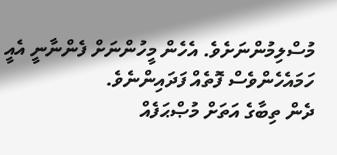މުސްލިމުންނަށެވެ. އެހެން މީހުންނަށް ފެންނާނީ އެއީ ހަމައެހެންވެސް ފޮތެއް ފަދައިންނެވެ.
ދެން ތިބާގެ އަތަށް މުޞްޙަފެއް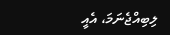ލިބިއްޖެނަމަ، އެއީ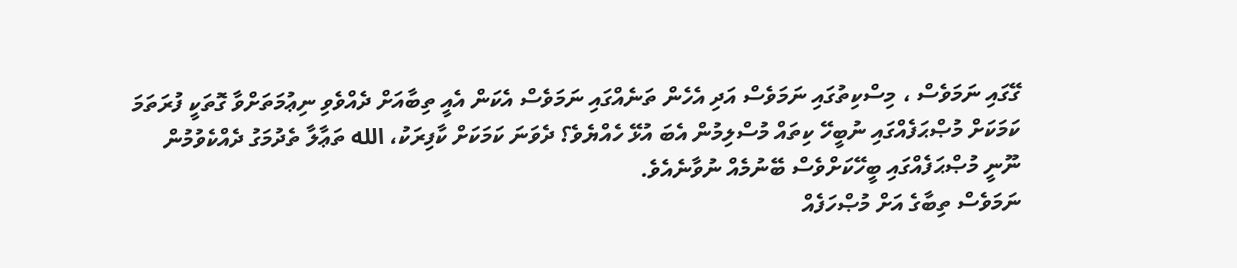ގޭގައި ނަމަވެސް ، މިސްކިތުގައި ނަމަވެސް އަދި އެހެން ތަނެއްގައި ނަމަވެސް އެކަން އެއީ ތިބާއަށް ދެއްވެވި ނިޢުމަތަށްވާ ގޮތަކީ ފުރަތަމަ ކަމަކަށް މުޞްޙަފެއްގައި ނުބީހޭ ކިތައް މުސްލިމުން އެބަ އުޅޭ ހެއްޔެވެ؟ ދެވަނަ ކަމަކަށް ކާފިރަކު، الله ތަޢާލާ ތެދުމަގު ދެއްކެވުމުން ނޫނީ މުޞްޙަފެއްގައި ބީހޭކަށްވެސް ބޭނުމެއް ނުވާނެއެވެ.
ނަމަވެސް ތިބާގެ އަށް މުޞްހަފެއް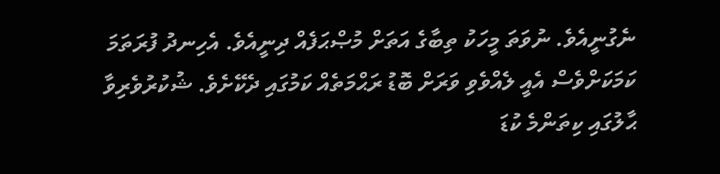ނެގުނީއެވެ. ނުވަތަ މީހަކު ތިބާގެ އަތަށް މުޞްޙަފެއް ދިނީއެވެ. އެހިނދު ފުރަތަމަ ކަމަކަށްވެސް އެއީ ލެއްވެވި ވަރަށް ބޮޑު ރަޙްމަތެއް ކަމުގައި ދެކޭށެވެ. ޝުކުރުވެރިވާ ޙާލުގައި ކިތަންމެ ކުޑަ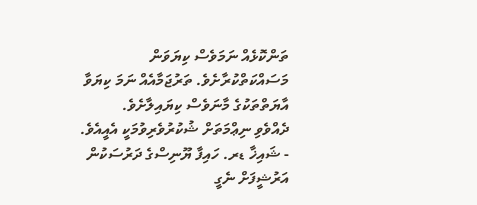ތަންކޮޅެއް ނަމަވެސް ކިޔަވަން މަސައްކަތްކުރާށެވެ. ތަރުޖަމާއެއް ނަމަ ކިޔަވާ އާޔަތްތަކުގެ މާނަވެސް ކިޔައިލާށެވެ.
ދެއްވެވި ނިޢްމަތަށް ޝުކުރުވެރިވުމަކީ އެއީއެވެ.
- ޝައިޚާ ޑރ. ހައިފާ ޔޫނިސްގެ ދަރުސަކުން
އަރުޝީފަށް ނެގީ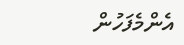އެންމެފަހުން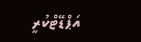އަޕްޑޭޓްކުރީ